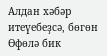Алдан хәбәр итеүебеҙсә, бөгөн Өфөлә бик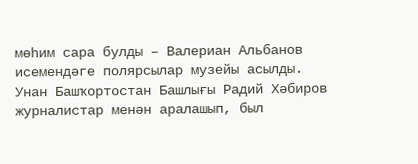мөһим сара булды – Валериан Альбанов исемендәге полярсылар музейы асылды. Унан Башҡортостан Башлығы Радий Хәбиров журналистар менән аралашып, был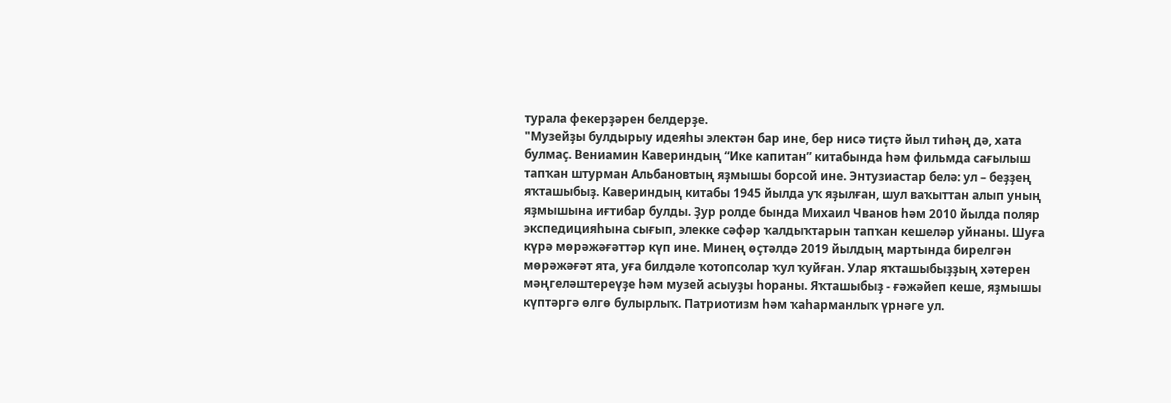турала фекерҙәрен белдерҙе.
"Музейҙы булдырыу идеяһы электән бар ине, бер нисә тиҫтә йыл тиһәң дә, хата булмаҫ. Вениамин Кавериндың “Ике капитан” китабында һәм фильмда сағылыш тапҡан штурман Альбановтың яҙмышы борсой ине. Энтузиастар белә: ул – беҙҙең яҡташыбыҙ. Кавериндың китабы 1945 йылда уҡ яҙылған, шул ваҡыттан алып уның яҙмышына иғтибар булды. Ҙур ролде бында Михаил Чванов һәм 2010 йылда поляр экспедицияһына сығып, элекке сәфәр ҡалдыҡтарын тапҡан кешеләр уйнаны. Шуға күрә мөрәжәғәттәр күп ине. Минең өҫтәлдә 2019 йылдың мартында бирелгән мөрәжәғәт ята, уға билдәле ҡотопсолар ҡул ҡуйған. Улар яҡташыбыҙҙың хәтерен мәңгеләштереүҙе һәм музей асыуҙы һораны. Яҡташыбыҙ - ғәжәйеп кеше, яҙмышы күптәргә өлгө булырлыҡ. Патриотизм һәм ҡаһарманлыҡ үрнәге ул.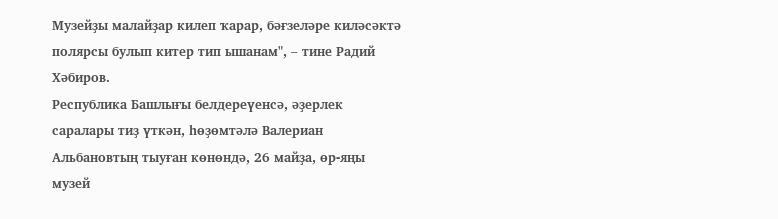Музейҙы малайҙар килеп ҡарар, бәғзеләре киләсәктә полярсы булып китер тип ышанам", – тине Радий Хәбиров.
Республика Башлығы белдереүенсә, әҙерлек саралары тиҙ үткән, һөҙөмтәлә Валериан Альбановтың тыуған көнөндә, 26 майҙа, өр-яңы музей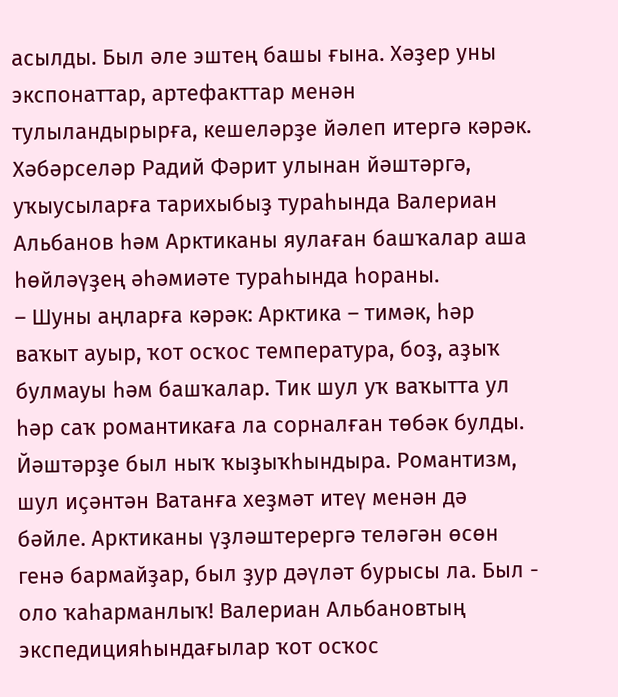асылды. Был әле эштең башы ғына. Хәҙер уны экспонаттар, артефакттар менән тулыландырырға, кешеләрҙе йәлеп итергә кәрәк.
Хәбәрселәр Радий Фәрит улынан йәштәргә, уҡыусыларға тарихыбыҙ тураһында Валериан Альбанов һәм Арктиканы яулаған башҡалар аша һөйләүҙең әһәмиәте тураһында һораны.
– Шуны аңларға кәрәк: Арктика – тимәк, һәр ваҡыт ауыр, ҡот осҡос температура, боҙ, аҙыҡ булмауы һәм башҡалар. Тик шул уҡ ваҡытта ул һәр саҡ романтикаға ла сорналған төбәк булды. Йәштәрҙе был ныҡ ҡыҙыҡһындыра. Романтизм, шул иҫәнтән Ватанға хеҙмәт итеү менән дә бәйле. Арктиканы үҙләштерергә теләгән өсөн генә бармайҙар, был ҙур дәүләт бурысы ла. Был - оло ҡаһарманлыҡ! Валериан Альбановтың экспедицияһындағылар ҡот осҡос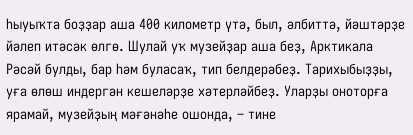һыуыҡта боҙҙар аша 400 километр үтә, был, әлбиттә, йәштәрҙе йәлеп итәсәк өлгө. Шулай уҡ музейҙар аша беҙ, Арктикала Рәсәй булды, бар һәм буласаҡ, тип белдерәбеҙ. Тарихыбыҙҙы, уға өлөш индергән кешеләрҙе хәтерләйбеҙ. Уларҙы оноторға ярамай, музейҙың мәғәнәһе ошонда, – тине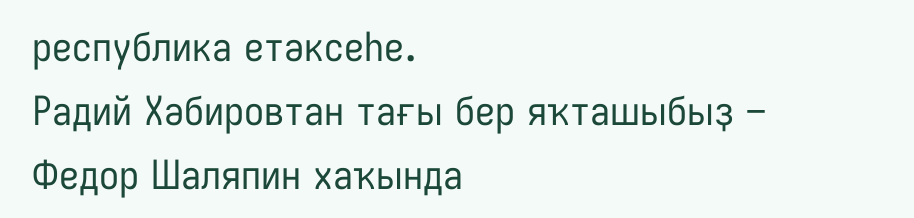республика етәксеһе.
Радий Хәбировтан тағы бер яҡташыбыҙ – Федор Шаляпин хаҡында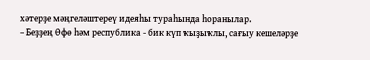хәтерҙе мәңгеләштереү идеяһы тураһында һоранылар.
– Беҙҙең Өфө һәм республика - бик күп ҡыҙыҡлы, сағыу кешеләрҙе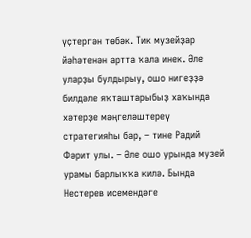үҫтергән төбәк. Тик музейҙар йәһәтенән артта ҡала инек. Әле уларҙы булдырыу, ошо нигеҙҙә билдәле яҡташтарыбыҙ хаҡында хәтерҙе мәңгеләштереү стратегияһы бар, – тине Радий Фәрит улы. – Әле ошо урында музей урамы барлыҡҡа килә. Бында Нестерев исемендәге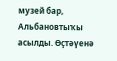музей бар, Альбановтыҡы асылды. Өҫтәүенә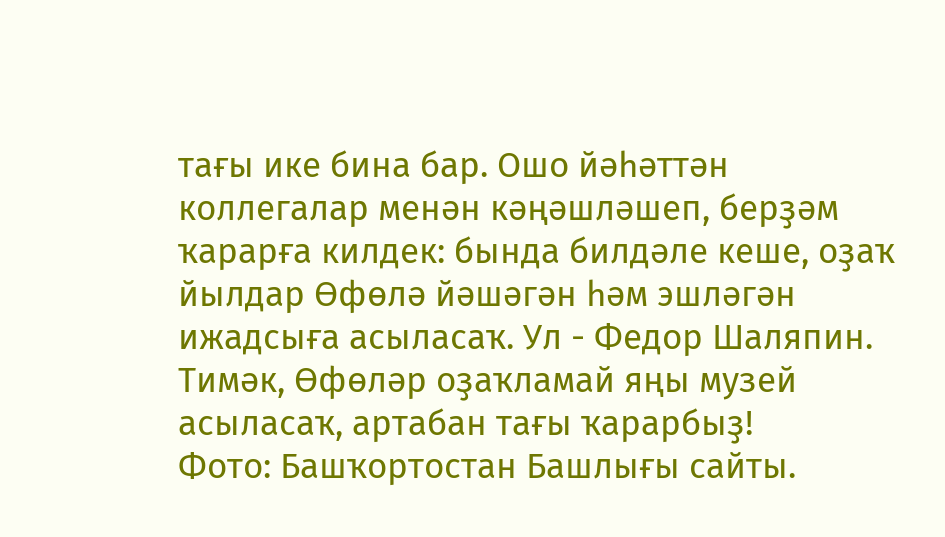тағы ике бина бар. Ошо йәһәттән коллегалар менән кәңәшләшеп, берҙәм ҡарарға килдек: бында билдәле кеше, оҙаҡ йылдар Өфөлә йәшәгән һәм эшләгән ижадсыға асыласаҡ. Ул - Федор Шаляпин. Тимәк, Өфөләр оҙаҡламай яңы музей асыласаҡ, артабан тағы ҡарарбыҙ!
Фото: Башҡортостан Башлығы сайты.